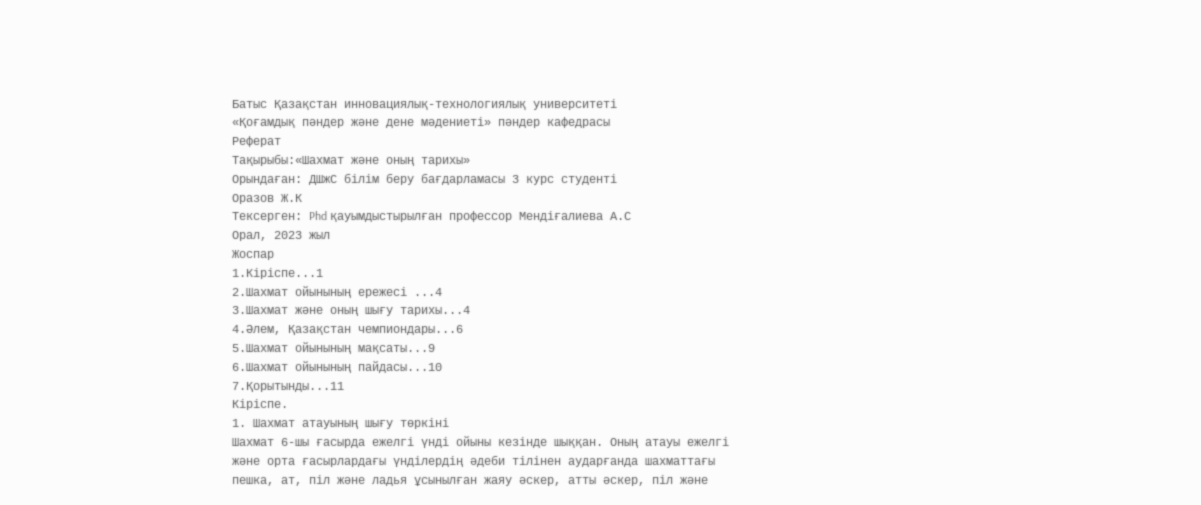Батыс Қазақстан инновациялық-технологиялық университеті
«Қоғамдық пәндер және дене мәдениеті» пәндер кафедрасы
Реферат
Тақырыбы:«Шахмат және оның тарихы»
Орындаған: ДШжС білім беру бағдарламасы 3 курс студенті
Оразов Ж.К
Тексерген: Phd қауымдыстырылған профессор Мендіғалиева А.С
Орал, 2023 жыл
Жоспар
1.Кіріспе...1
2.Шахмат ойынының ережесі ...4
3.Шахмат және оның шығу тарихы...4
4.Әлем, Қазақстан чемпиондары...6
5.Шахмат ойынының мақсаты...9
6.Шахмат ойынының пайдасы...10
7.Қорытынды...11
Кіріспе.
1. Шахмат атауының шығу төркіні
Шахмат 6-шы ғасырда ежелгі үнді ойыны кезінде шыққан. Оның атауы ежелгі және орта ғасырлардағы үнділердің әдеби тілінен аударғанда шахматтағы пешка, ат, піл және ладья ұсынылған жаяу әскер, атты әскер, піл және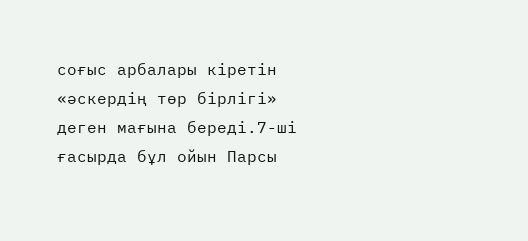соғыс арбалары кіретін «әскердің төр бірлігі» деген мағына береді.7-ші ғасырда бұл ойын Парсы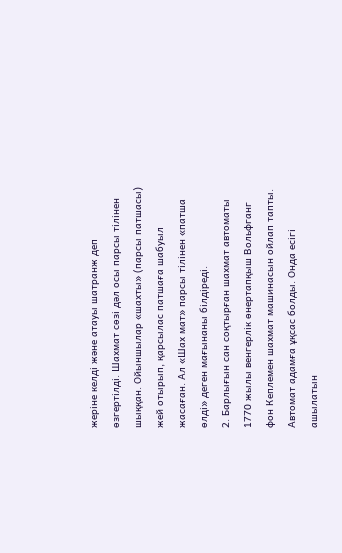жеріне келді және атауы шатранж деп өзгертілді. Шахмат сөзі дәл осы парсы тілінен шыққан. Ойыншылар «шахты» (парсы патшасы) жей отырып, қарсылас патшаға шабуыл жасаған. Ал «Шах мат» парсы тілінен «патша өлді» деген мағынаны білдіреді.
2. Барлығын сан соқтырған шахмат автоматы
1770 жылы венгерлік өнертапқыш Вольфганг фон Кеплемен шахмат машинасын ойлап тапты. Автомат адамға ұқсас болды. Онда есігі ашылатын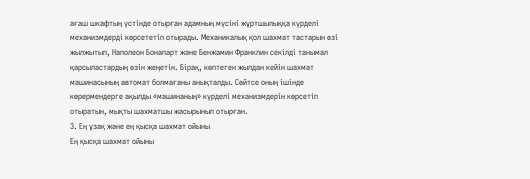ағаш шкафтың үстінде отырған адамның мүсіні жұртшылыққа күрделі механизмдерді көрсететіп отырады. Механикалық қол шахмат тастарын өзі жылжытып, Наполеон Бонапарт және Бенжамин Франклин секілді танымал қарсыластардың өзін жеңетін. Бірақ, көптеген жылдан кейін шахмат машинасының автомат болмағаны анықталды. Сөйтсе оның ішінде көрермендерге ақылды «машинаның» күрделі механизмдерін көрсетіп отыратын, мықты шахматшы жасырынып отырған.
3. Ең ұзақ және ең қысқа шахмат ойыны
Ең қысқа шахмат ойыны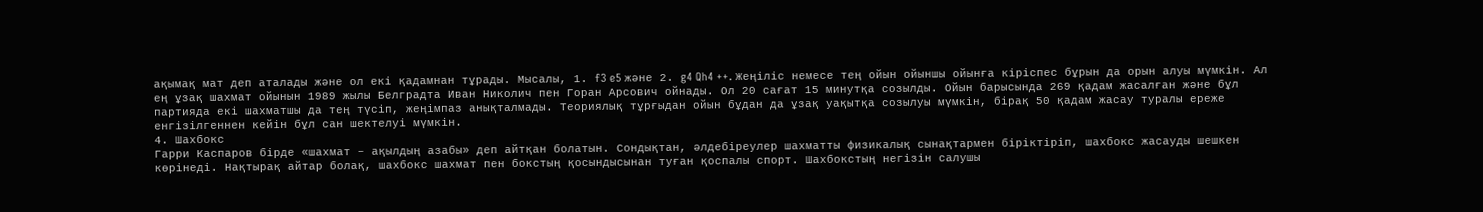ақымақ мат деп аталады және ол екі қадамнан тұрады. Мысалы, 1. f3 e5 және 2. g4 Qh4 ++. Жеңіліс немесе тең ойын ойыншы ойынға кіріспес бұрын да орын алуы мүмкін. Ал ең ұзақ шахмат ойынын 1989 жылы Белградта Иван Николич пен Горан Арсович ойнады. Ол 20 сағат 15 минутқа созылды. Ойын барысында 269 қадам жасалған және бұл партияда екі шахматшы да тең түсіп, жеңімпаз анықталмады. Теориялық тұрғыдан ойын бұдан да ұзақ уақытқа созылуы мүмкін, бірақ 50 қадам жасау туралы ереже енгізілгеннен кейін бұл сан шектелуі мүмкін.
4. Шахбокс
Гарри Каспаров бірде «шахмат – ақылдың азабы» деп айтқан болатын. Сондықтан, әлдебіреулер шахматты физикалық сынақтармен біріктіріп, шахбокс жасауды шешкен көрінеді. Нақтырақ айтар болақ, шахбокс шахмат пен бокстың қосындысынан туған қоспалы спорт. Шахбокстың негізін салушы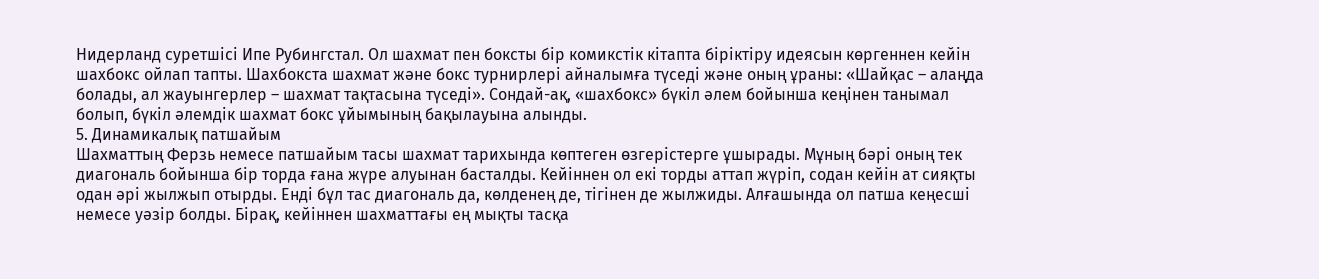Нидерланд суретшісі Ипе Рубингстал. Ол шахмат пен боксты бір комикстік кітапта біріктіру идеясын көргеннен кейін шахбокс ойлап тапты. Шахбокста шахмат және бокс турнирлері айналымға түседі және оның ұраны: «Шайқас – алаңда болады, ал жауынгерлер – шахмат тақтасына түседі». Сондай-ақ, «шахбокс» бүкіл әлем бойынша кеңінен танымал болып, бүкіл әлемдік шахмат бокс ұйымының бақылауына алынды.
5. Динамикалық патшайым
Шахматтың Ферзь немесе патшайым тасы шахмат тарихында көптеген өзгерістерге ұшырады. Мұның бәрі оның тек диагональ бойынша бір торда ғана жүре алуынан басталды. Кейіннен ол екі торды аттап жүріп, содан кейін ат сияқты одан әрі жылжып отырды. Енді бұл тас диагональ да, көлденең де, тігінен де жылжиды. Алғашында ол патша кеңесші немесе уәзір болды. Бірақ, кейіннен шахматтағы ең мықты тасқа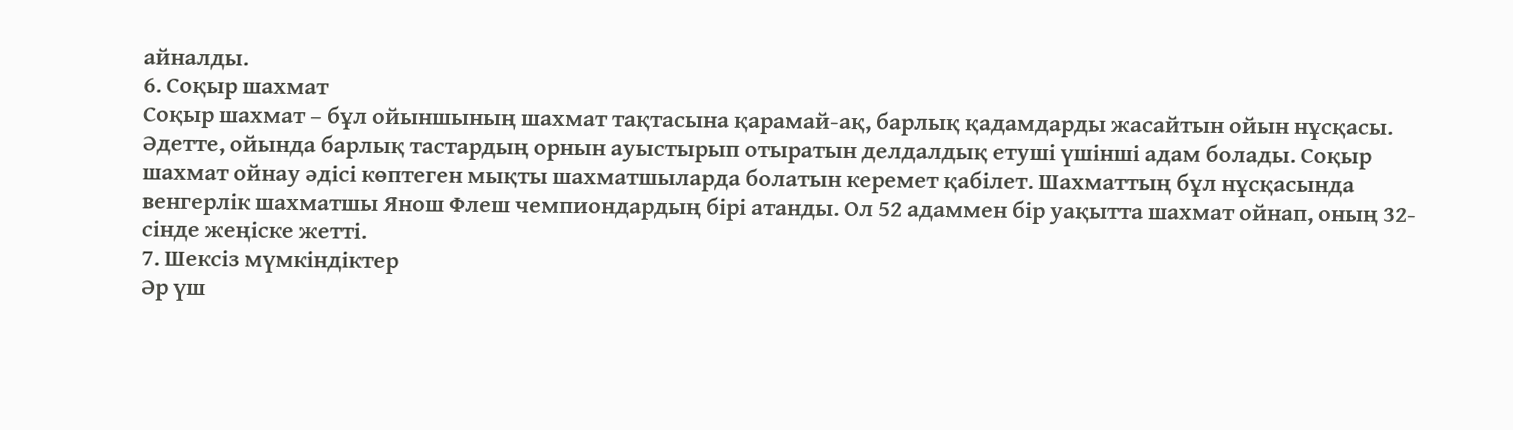айналды.
6. Соқыр шахмат
Соқыр шахмат – бұл ойыншының шахмат тақтасына қарамай-ақ, барлық қадамдарды жасайтын ойын нұсқасы. Әдетте, ойында барлық тастардың орнын ауыстырып отыратын делдалдық етуші үшінші адам болады. Соқыр шахмат ойнау әдісі көптеген мықты шахматшыларда болатын керемет қабілет. Шахматтың бұл нұсқасында венгерлік шахматшы Янош Флеш чемпиондардың бірі атанды. Ол 52 адаммен бір уақытта шахмат ойнап, оның 32-сінде жеңіске жетті.
7. Шексіз мүмкіндіктер
Әр үш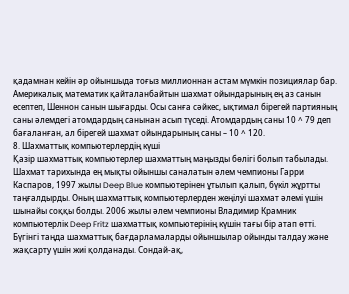қадамнан кейін әр ойыншыда тоғыз миллионнан астам мүмкін позициялар бар. Америкалық математик қайталанбайтын шахмат ойындарының ең аз санын есептеп, Шеннон санын шығарды. Осы санға сәйкес, ықтимал бірегей партияның саны әлемдегі атомдардың санынан асып түседі. Атомдардың саны 10 ^ 79 деп бағаланған, ал бірегей шахмат ойындарының саны – 10 ^ 120.
8. Шахматтық компьютерлердің күші
Қазір шахматтық компьютерлер шахматтың маңызды бөлігі болып табылады. Шахмат тарихында ең мықты ойыншы саналатын әлем чемпионы Гарри Каспаров, 1997 жылы Deep Blue компьютерінен ұтылып қалып, бүкіл жұртты таңғалдырды. Оның шахматтық компьютерлерден жеңілуі шахмат әлемі үшін шынайы соққы болды. 2006 жылы әлем чемпионы Владимир Крамник компьютерлік Deep Fritz шахматтық компьютерінің күшін тағы бір атап өтті. Бүгінгі таңда шахматтық бағдарламаларды ойыншылар ойынды талдау және жақсарту үшін жиі қолданады. Сондай-ақ,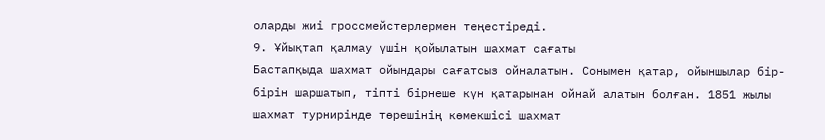оларды жиі гроссмейстерлермен теңестіреді.
9. Ұйықтап қалмау үшін қойылатын шахмат сағаты
Бастапқыда шахмат ойындары сағатсыз ойналатын. Сонымен қатар, ойыншылар бір-бірін шаршатып, тіпті бірнеше күн қатарынан ойнай алатын болған. 1851 жылы шахмат турнирінде төрешінің көмекшісі шахмат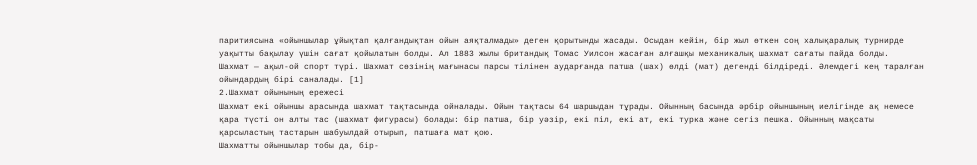паритиясына «ойыншылар ұйықтап қалғандықтан ойын аяқталмады» деген қорытынды жасады. Осыдан кейін, бір жыл өткен соң халықаралық турнирде уақытты бақылау үшін сағат қойылатын болды. Ал 1883 жылы британдық Томас Уилсон жасаған алғашқы механикалық шахмат сағаты пайда болды.
Шахмат — ақыл-ой спорт түрі. Шахмат сөзінің мағынасы парсы тілінен аударғанда патша (шах) өлді (мат) дегенді білдіреді. Әлемдегі кең таралған ойындардың бірі саналады. [1]
2.Шахмат ойынының ережесі
Шахмат екі ойыншы арасында шахмат тақтасында ойналады. Ойын тақтасы 64 шаршыдан тұрады. Ойынның басында әрбір ойыншының иелігінде ақ немесе қара түсті он алты тас (шахмат фигурасы) болады: бір патша, бір уәзір, екі піл, екі ат, екі турка және сегіз пешка. Ойынның мақсаты қарсыластың тастарын шабуылдай отырып, патшаға мат қою.
Шахматты ойыншылар тобы да, бір-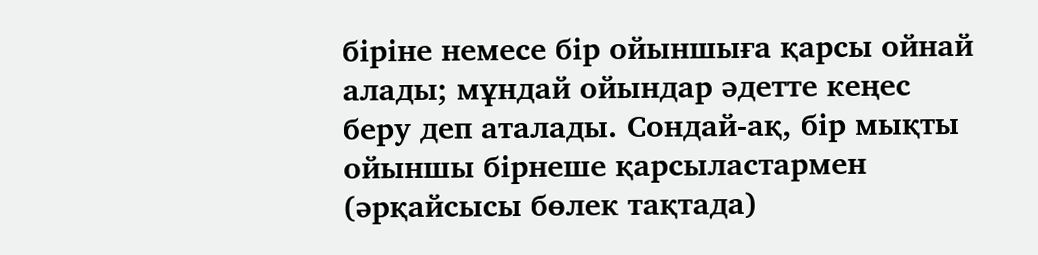біріне немесе бір ойыншыға қарсы ойнай алады; мұндай ойындар әдетте кеңес беру деп аталады. Сондай-ақ, бір мықты ойыншы бірнеше қарсыластармен (әрқайсысы бөлек тақтада)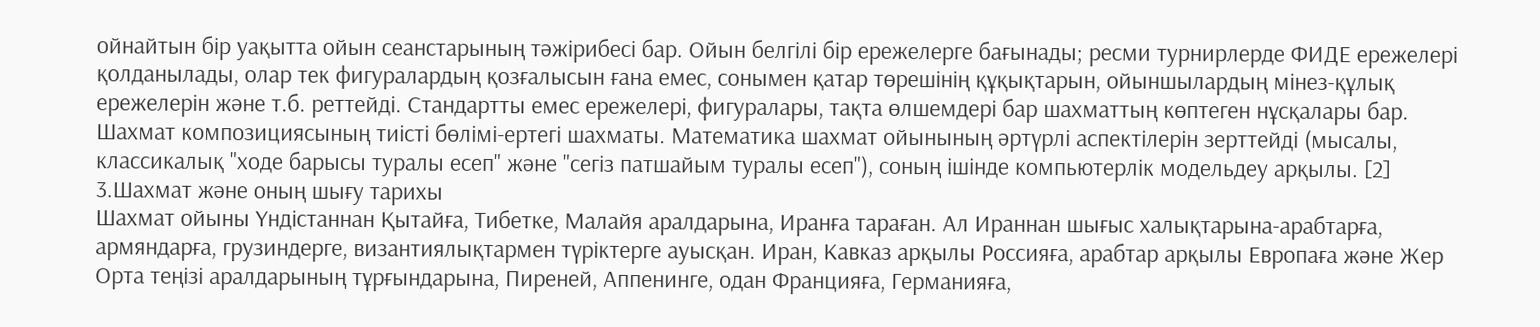ойнайтын бір уақытта ойын сеанстарының тәжірибесі бар. Ойын белгілі бір ережелерге бағынады; ресми турнирлерде ФИДЕ ережелері қолданылады, олар тек фигуралардың қозғалысын ғана емес, сонымен қатар төрешінің құқықтарын, ойыншылардың мінез-құлық ережелерін және т.б. реттейді. Стандартты емес ережелері, фигуралары, тақта өлшемдері бар шахматтың көптеген нұсқалары бар. Шахмат композициясының тиісті бөлімі-ертегі шахматы. Математика шахмат ойынының әртүрлі аспектілерін зерттейді (мысалы, классикалық "ходе барысы туралы есеп" және "сегіз патшайым туралы есеп"), соның ішінде компьютерлік модельдеу арқылы. [2]
3.Шахмат және оның шығу тарихы
Шахмат ойыны Үндістаннан Қытайға, Тибетке, Малайя аралдарына, Иранға тараған. Ал Ираннан шығыс халықтарына-арабтарға, армяндарға, грузиндерге, византиялықтармен түріктерге ауысқан. Иран, Кавказ арқылы Россияға, арабтар арқылы Европаға және Жер Орта теңізі аралдарының тұрғындарына, Пиреней, Аппенинге, одан Францияға, Германияға,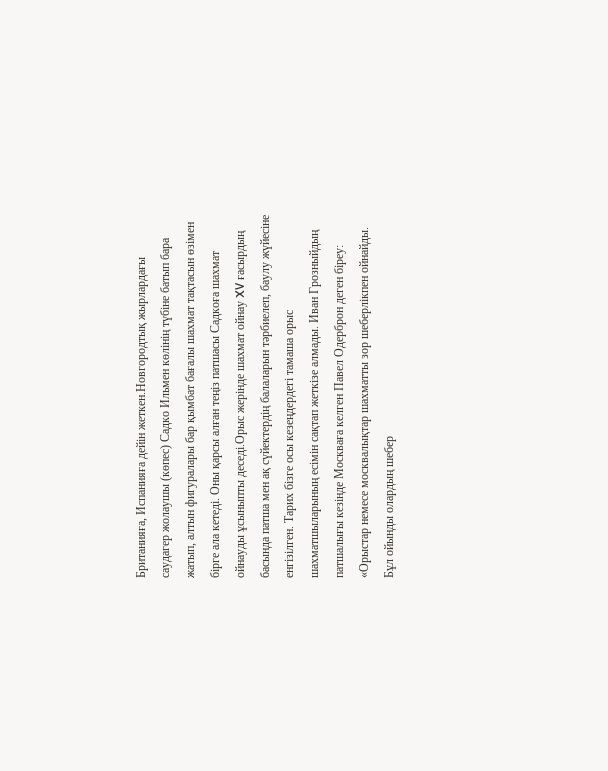Британияға, Испанияға дейін жеткен.Новгородтық жырлардағы саудагер жолаушы (көпес) Садко Ильмен көлінің түбіне батып бара жатып, алтын фигуралары бар қымбат бағалы шахмат тақтасын өзімен бірге ала кетеді. Оны қарсы алған теңіз патшасы Садкоға шахмат ойнауды ұсыныпты деседі.Орыс жерінде шахмат ойнау XV ғасырдың басында патша мен ақ сүйектердің балаларын тәрбиелеп, баулу жүйесіне енгізілген. Тарих бізге осы кезеңдердегі тамаша орыс шахматшыларының есімін сақтап жеткізе алмады. Иван Грозныйдың патшалығы кезінде Москваға келген Павел Одерброн деген біреу: «Орыстар немесе москвалықтар шахматты зор шеберлікпен ойнайды. Бұл ойынды олардың шебер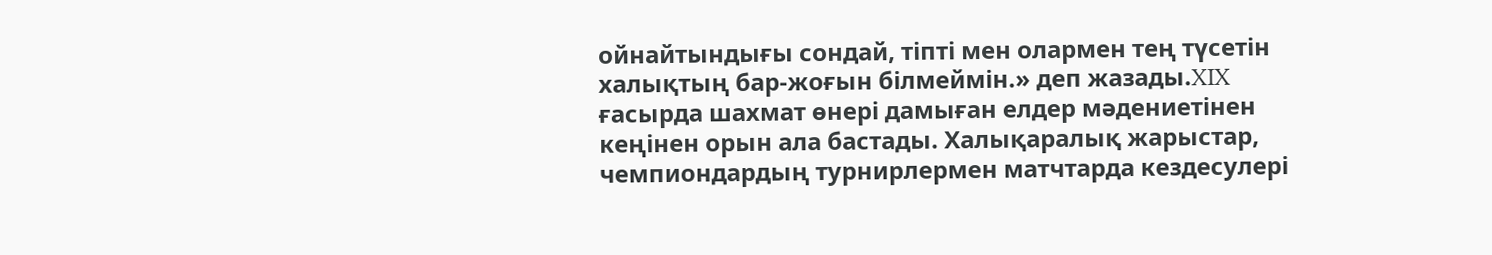ойнайтындығы сондай, тіпті мен олармен тең түсетін халықтың бар-жоғын білмеймін.» деп жазады.XIX ғасырда шахмат өнері дамыған елдер мәдениетінен кеңінен орын ала бастады. Халықаралық жарыстар, чемпиондардың турнирлермен матчтарда кездесулері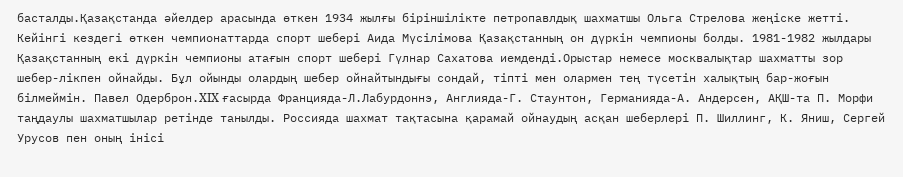басталды.Қазақстанда әйелдер арасында өткен 1934 жылғы біріншілікте петропавлдық шахматшы Ольга Стрелова жеңіске жетті. Кейінгі кездегі өткен чемпионаттарда спорт шебері Аида Мүсілімова Қазақстанның он дүркін чемпионы болды. 1981-1982 жылдары Қазақстанның екі дүркін чемпионы атағын спорт шебері Гүлнар Сахатова иемденді.Орыстар немесе москвалықтар шахматты зор шебер-лікпен ойнайды. Бұл ойынды олардың шебер ойнайтындығы сондай, тіпті мен олармен тең түсетін халықтың бар-жоғын білмеймін. Павел Одерброн.XIX ғасырда Францияда-Л.Лабурдоннэ, Англияда-Г. Стаунтон, Германияда-А. Андерсен, АҚШ-та П. Морфи таңдаулы шахматшылар ретінде танылды. Россияда шахмат тақтасына қарамай ойнаудың асқан шеберлері П. Шиллинг, К. Яниш, Сергей Урусов пен оның інісі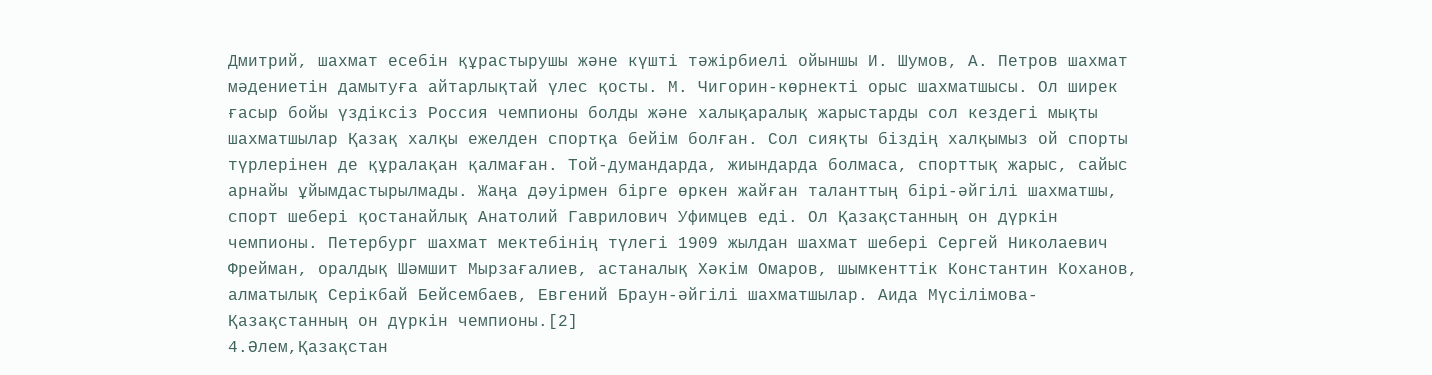Дмитрий, шахмат есебін құрастырушы және күшті тәжірбиелі ойыншы И. Шумов, А. Петров шахмат мәдениетін дамытуға айтарлықтай үлес қосты. М. Чигорин-көрнекті орыс шахматшысы. Ол ширек ғасыр бойы үздіксіз Россия чемпионы болды және халықаралық жарыстарды сол кездегі мықты шахматшылар Қазақ халқы ежелден спортқа бейім болған. Сол сияқты біздің халқымыз ой спорты түрлерінен де құралақан қалмаған. Той-думандарда, жиындарда болмаса, спорттық жарыс, сайыс арнайы ұйымдастырылмады. Жаңа дәуірмен бірге өркен жайған таланттың бірі-әйгілі шахматшы, спорт шебері қостанайлық Анатолий Гаврилович Уфимцев еді. Ол Қазақстанның он дүркін чемпионы. Петербург шахмат мектебінің түлегі 1909 жылдан шахмат шебері Сергей Николаевич Фрейман, оралдық Шәмшит Мырзағалиев, астаналық Хәкім Омаров, шымкенттік Константин Коханов, алматылық Серікбай Бейсембаев, Евгений Браун-әйгілі шахматшылар. Аида Мүсілімова-Қазақстанның он дүркін чемпионы.[2]
4.Әлем,Қазақстан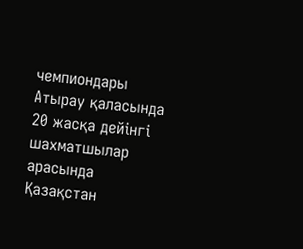чемпиондары
Атырау қаласында 20 жасқа дейінгі шахматшылар арасында Қазақстан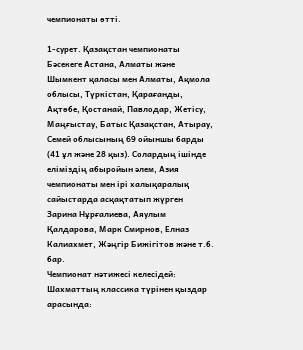чемпионаты өтті.

1-сурет. Қазақстан чемпионаты
Бәсекеге Астана, Алматы және Шымкент қаласы мен Алматы, Ақмола облысы, Түркістан, Қарағанды, Ақтөбе, Қостанай, Павлодар, Жетісу, Маңғыстау, Батыс Қазақстан, Атырау, Семей облысының 69 ойыншы барды (41 ұл және 28 қыз). Солардың ішінде еліміздің абыройын әлем, Азия чемпионаты мен ірі халықаралық сайыстарда асқақтатып жүрген Зарина Нұрғалиева, Аяулым Қалдарова, Марк Смирнов, Елназ Калиахмет, Жәңгір Бижігітов және т.б. бар.
Чемпионат нәтижесі келесідей:
Шахматтың классика түрінен қыздар арасында: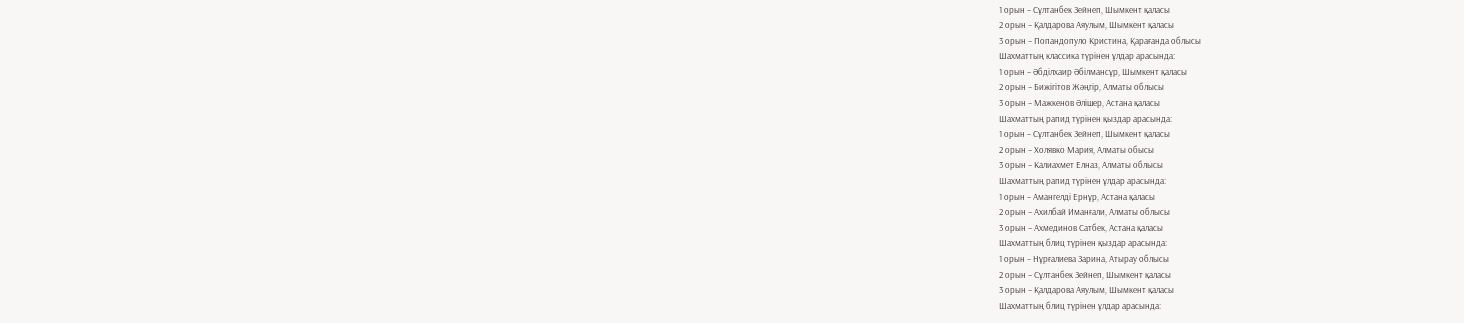1 орын – Сұлтанбек Зейнеп, Шымкент қаласы
2 орын – Қалдарова Аяулым, Шымкент қаласы
3 орын – Попандопуло Кристина, Қарағанда облысы
Шахматтың классика түрінен ұлдар арасында:
1 орын – Әбділхаир Әбілмансұр, Шымкент қаласы
2 орын – Бижігітов Жәңгір, Алматы облысы
3 орын – Мажкенов Әлішер, Астана қаласы
Шахматтың рапид түрінен қыздар арасында:
1 орын – Сұлтанбек Зейнеп, Шымкент қаласы
2 орын – Холявко Мария, Алматы обысы
3 орын – Калиахмет Елназ, Алматы облысы
Шахматтың рапид түрінен ұлдар арасында:
1 орын – Амангелді Ернұр, Астана қаласы
2 орын – Ахилбай Иманғали, Алматы облысы
3 орын – Ахмединов Сатбек, Астана қаласы
Шахматтың блиц түрінен қыздар арасында:
1 орын – Нұрғалиева Зарина, Атырау облысы
2 орын – Сұлтанбек Зейнеп, Шымкент қаласы
3 орын – Қалдарова Аяулым, Шымкент қаласы
Шахматтың блиц түрінен ұлдар арасында: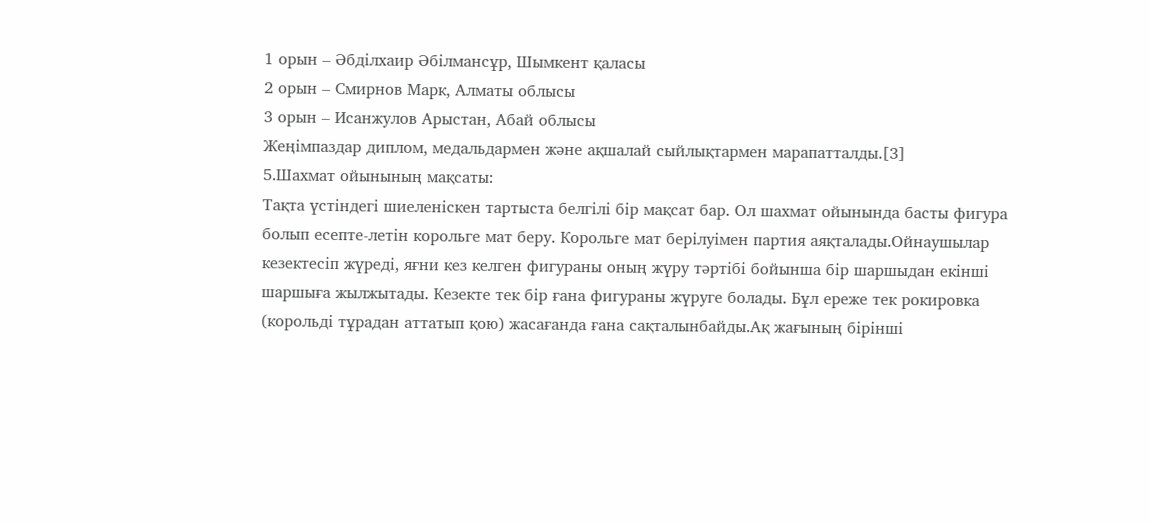1 орын – Әбділхаир Әбілмансұр, Шымкент қаласы
2 орын – Смирнов Марк, Алматы облысы
3 орын – Исанжулов Арыстан, Абай облысы
Жеңімпаздар диплом, медальдармен және ақшалай сыйлықтармен марапатталды.[3]
5.Шахмат ойынының мақсаты:
Тақта үстіндегі шиеленіскен тартыста белгілі бір мақсат бар. Ол шахмат ойынында басты фигура болып есепте-летін корольге мат беру. Корольге мат берілуімен партия аяқталады.Ойнаушылар кезектесіп жүреді, яғни кез келген фигураны оның жүру тәртібі бойынша бір шаршыдан екінші шаршыға жылжытады. Кезекте тек бір ғана фигураны жүруге болады. Бұл ереже тек рокировка (корольді тұрадан аттатып қою) жасағанда ғана сақталынбайды.Ақ жағының бірінші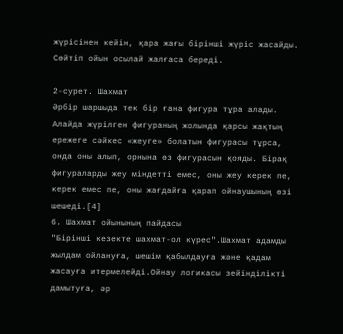жүрісінен кейін, қара жағы бірінші жүріс жасайды. Сөйтіп ойын осылай жалғаса береді.

2-сурет. Шахмат
Әрбір шаршыда тек бір ғана фигура тұра алады. Алайда жүрілген фигураның жолында қарсы жақтың ережеге сәйкес «жеуге» болатын фигурасы тұрса, онда оны алып, орнына өз фигурасын қояды. Бірақ фигураларды жеу міндетті емес, оны жеу керек пе, керек емес пе, оны жағдайға қарап ойнаушының өзі шешеді.[4]
6. Шахмат ойынының пайдасы
"Бірінші кезекте шахмат-ол күрес".Шахмат адамды жылдам ойлануға, шешім қабылдауға және қадам жасауға итермелейді.Ойнау логикасы зейінділікті дамытуға, әр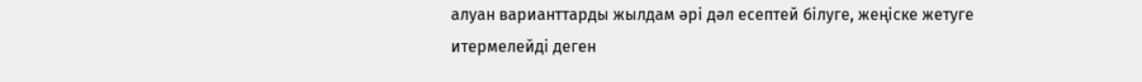алуан варианттарды жылдам әрі дәл есептей білуге, жеңіске жетуге итермелейді деген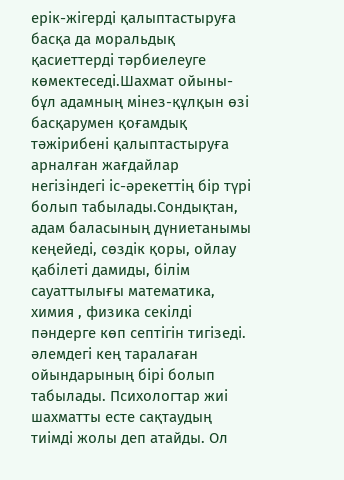ерік-жігерді қалыптастыруға басқа да моральдық қасиеттерді тәрбиелеуге көмектеседі.Шахмат ойыны- бұл адамның мінез-құлқын өзі басқарумен қоғамдық тәжірибені қалыптастыруға арналған жағдайлар негізіндегі іс-әрекеттің бір түрі болып табылады.Сондықтан, адам баласының дүниетанымы кеңейеді, сөздік қоры, ойлау қабілеті дамиды, білім сауаттылығы математика, химия , физика секілді пәндерге көп септігін тигізеді. әлемдегі кең таралаған ойындарының бірі болып табылады. Психологтар жиі шахматты есте сақтаудың тиімді жолы деп атайды. Ол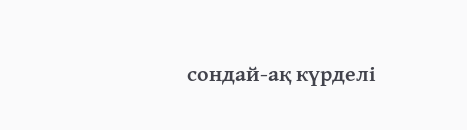сондай-ақ күрделі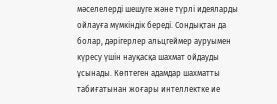мәселелерді шешуге және түрлі идеяларды ойлауға мүмкіндік береді. Сондықтан да болар, дәрігерлер альцгеймер ауруымен күресу үшін науқасқа шахмат ойдауды ұсынады. Көптеген адамдар шахматты табиғатынан жоғары интеллектке ие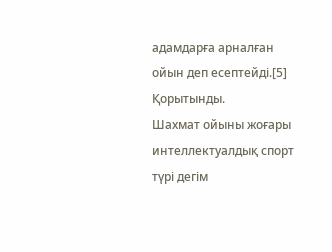адамдарға арналған ойын деп есептейді.[5]
Қорытынды.
Шахмат ойыны жоғары интеллектуалдық спорт түрі дегім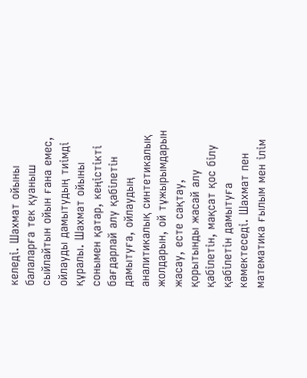келеді. Шахмат ойыны балаларға тек қуаныш сыйлайтын ойын ғана емес, ойлауды дамытудың тиімді құралы. Шахмат ойыны сонымен қатар, кеңістікті бағдарлай алу қабілетін дамытуға, ойлаудың аналитикалық синтетикалық жолдарын, ой тұжырымдарын жасау, есте сақтау, қорытынды жасай алу қабілетін, мақсат қос білу қабілетін дамытуға көмектеседі. Шахмат пен математика ғылым мен ілім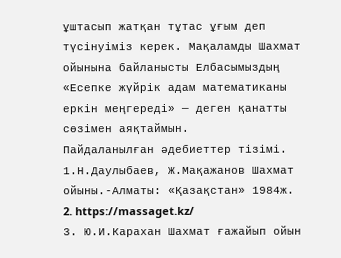ұштасып жатқан тұтас ұғым деп түсінуіміз керек. Мақаламды Шахмат ойынына байланысты Елбасымыздың «Есепке жүйрік адам математиканы еркін меңгереді» — деген қанатты сөзімен аяқтаймын.
Пайдаланылған әдебиеттер тізімі.
1.Н.Даулыбаев, Ж.Мақажанов Шахмат ойыны.-Алматы: «Қазақстан» 1984ж.
2. https://massaget.kz/
3. Ю.И.Карахан Шахмат ғажайып ойын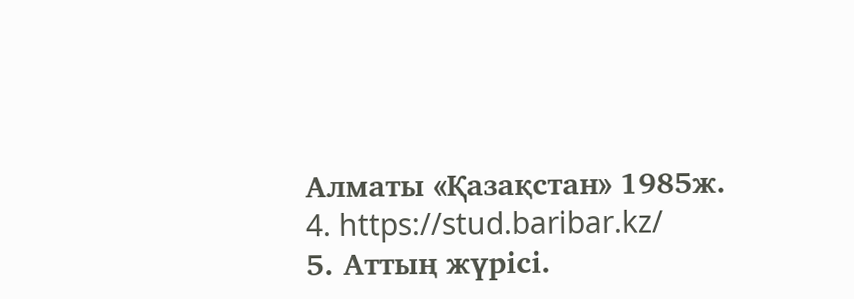Алматы «Қазақстан» 1985ж.
4. https://stud.baribar.kz/
5. Аттың жүрісі.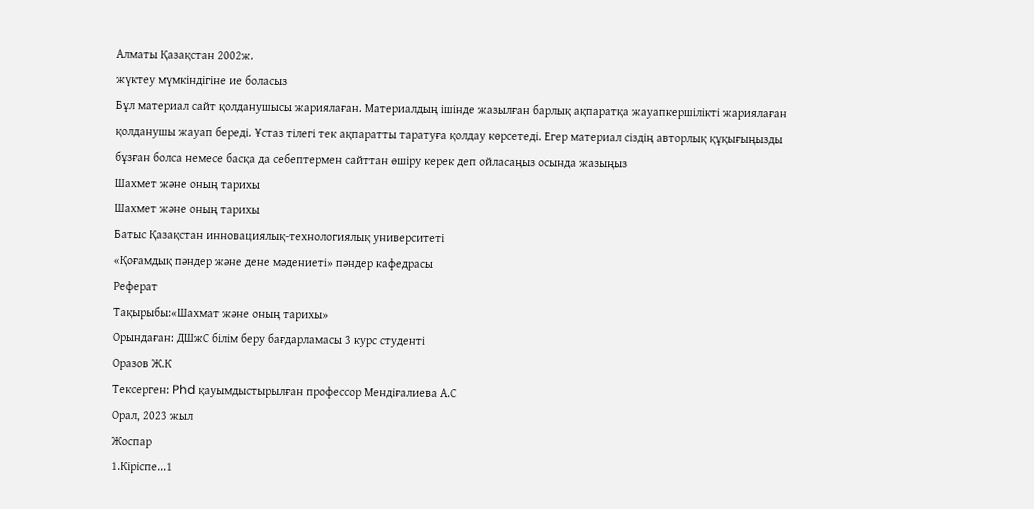Алматы Қазақстан 2002ж.
жүктеу мүмкіндігіне ие боласыз
Бұл материал сайт қолданушысы жариялаған. Материалдың ішінде жазылған барлық ақпаратқа жауапкершілікті жариялаған қолданушы жауап береді. Ұстаз тілегі тек ақпаратты таратуға қолдау көрсетеді. Егер материал сіздің авторлық құқығыңызды бұзған болса немесе басқа да себептермен сайттан өшіру керек деп ойласаңыз осында жазыңыз
Шахмет және оның тарихы
Шахмет және оның тарихы
Батыс Қазақстан инновациялық-технологиялық университеті
«Қоғамдық пәндер және дене мәдениеті» пәндер кафедрасы
Реферат
Тақырыбы:«Шахмат және оның тарихы»
Орындаған: ДШжС білім беру бағдарламасы 3 курс студенті
Оразов Ж.К
Тексерген: Phd қауымдыстырылған профессор Мендіғалиева А.С
Орал, 2023 жыл
Жоспар
1.Кіріспе...1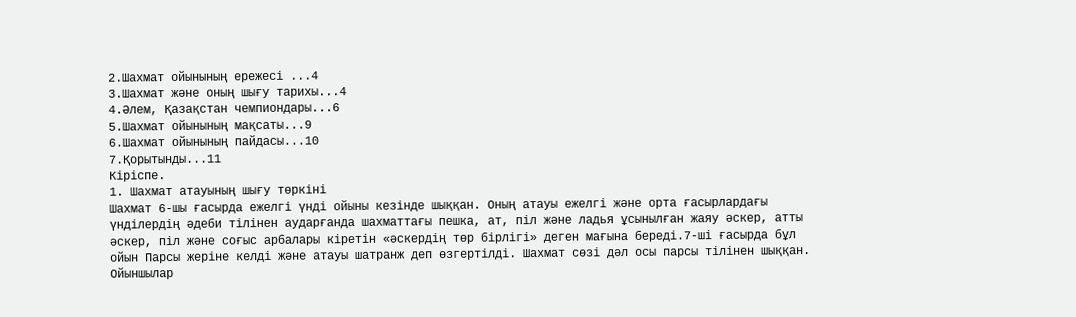2.Шахмат ойынының ережесі ...4
3.Шахмат және оның шығу тарихы...4
4.Әлем, Қазақстан чемпиондары...6
5.Шахмат ойынының мақсаты...9
6.Шахмат ойынының пайдасы...10
7.Қорытынды...11
Кіріспе.
1. Шахмат атауының шығу төркіні
Шахмат 6-шы ғасырда ежелгі үнді ойыны кезінде шыққан. Оның атауы ежелгі және орта ғасырлардағы үнділердің әдеби тілінен аударғанда шахматтағы пешка, ат, піл және ладья ұсынылған жаяу әскер, атты әскер, піл және соғыс арбалары кіретін «әскердің төр бірлігі» деген мағына береді.7-ші ғасырда бұл ойын Парсы жеріне келді және атауы шатранж деп өзгертілді. Шахмат сөзі дәл осы парсы тілінен шыққан. Ойыншылар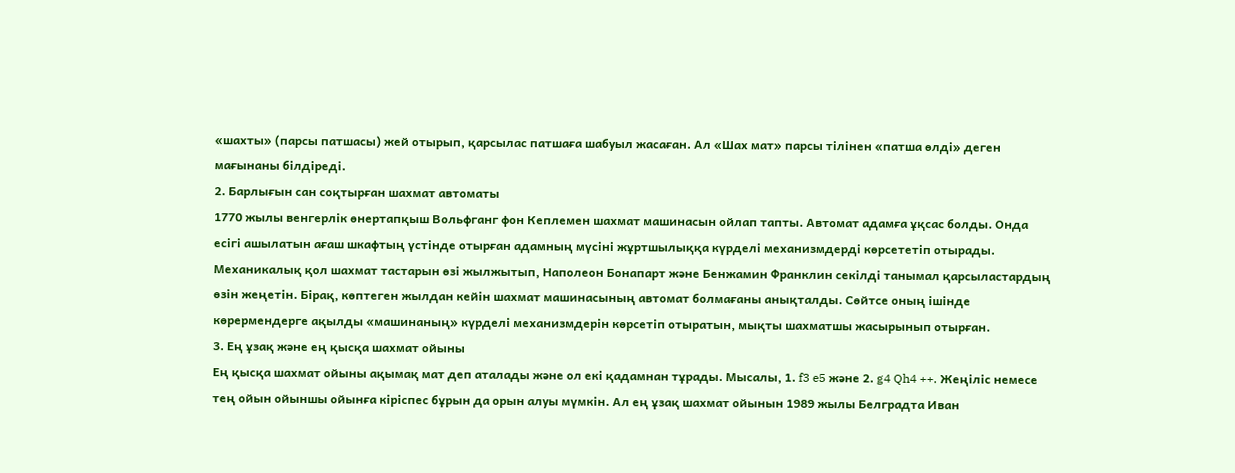«шахты» (парсы патшасы) жей отырып, қарсылас патшаға шабуыл жасаған. Ал «Шах мат» парсы тілінен «патша өлді» деген мағынаны білдіреді.
2. Барлығын сан соқтырған шахмат автоматы
1770 жылы венгерлік өнертапқыш Вольфганг фон Кеплемен шахмат машинасын ойлап тапты. Автомат адамға ұқсас болды. Онда есігі ашылатын ағаш шкафтың үстінде отырған адамның мүсіні жұртшылыққа күрделі механизмдерді көрсететіп отырады. Механикалық қол шахмат тастарын өзі жылжытып, Наполеон Бонапарт және Бенжамин Франклин секілді танымал қарсыластардың өзін жеңетін. Бірақ, көптеген жылдан кейін шахмат машинасының автомат болмағаны анықталды. Сөйтсе оның ішінде көрермендерге ақылды «машинаның» күрделі механизмдерін көрсетіп отыратын, мықты шахматшы жасырынып отырған.
3. Ең ұзақ және ең қысқа шахмат ойыны
Ең қысқа шахмат ойыны ақымақ мат деп аталады және ол екі қадамнан тұрады. Мысалы, 1. f3 e5 және 2. g4 Qh4 ++. Жеңіліс немесе тең ойын ойыншы ойынға кіріспес бұрын да орын алуы мүмкін. Ал ең ұзақ шахмат ойынын 1989 жылы Белградта Иван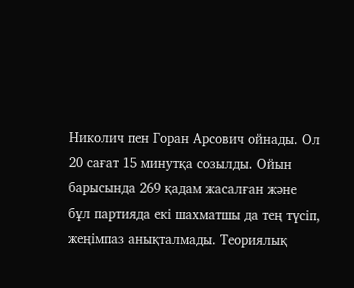Николич пен Горан Арсович ойнады. Ол 20 сағат 15 минутқа созылды. Ойын барысында 269 қадам жасалған және бұл партияда екі шахматшы да тең түсіп, жеңімпаз анықталмады. Теориялық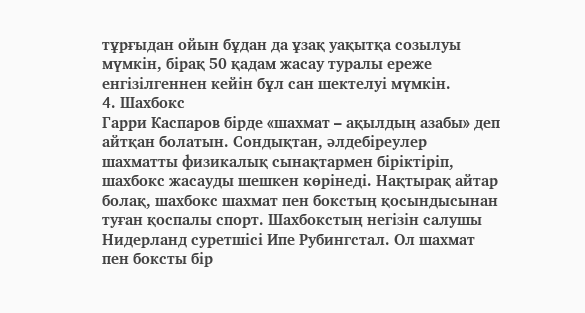тұрғыдан ойын бұдан да ұзақ уақытқа созылуы мүмкін, бірақ 50 қадам жасау туралы ереже енгізілгеннен кейін бұл сан шектелуі мүмкін.
4. Шахбокс
Гарри Каспаров бірде «шахмат – ақылдың азабы» деп айтқан болатын. Сондықтан, әлдебіреулер шахматты физикалық сынақтармен біріктіріп, шахбокс жасауды шешкен көрінеді. Нақтырақ айтар болақ, шахбокс шахмат пен бокстың қосындысынан туған қоспалы спорт. Шахбокстың негізін салушы Нидерланд суретшісі Ипе Рубингстал. Ол шахмат пен боксты бір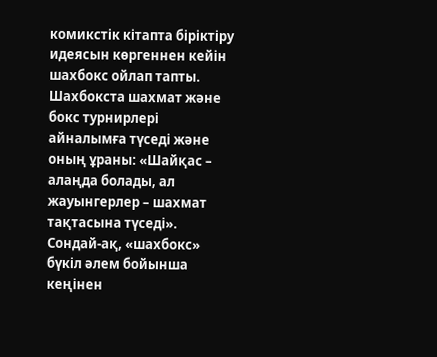комикстік кітапта біріктіру идеясын көргеннен кейін шахбокс ойлап тапты. Шахбокста шахмат және бокс турнирлері айналымға түседі және оның ұраны: «Шайқас – алаңда болады, ал жауынгерлер – шахмат тақтасына түседі». Сондай-ақ, «шахбокс» бүкіл әлем бойынша кеңінен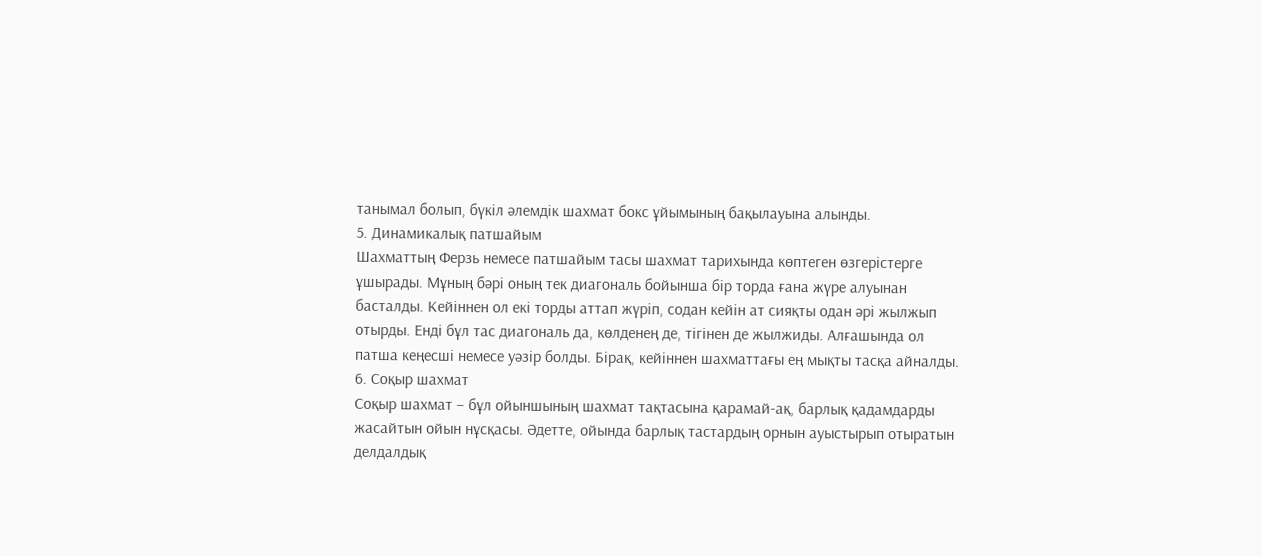танымал болып, бүкіл әлемдік шахмат бокс ұйымының бақылауына алынды.
5. Динамикалық патшайым
Шахматтың Ферзь немесе патшайым тасы шахмат тарихында көптеген өзгерістерге ұшырады. Мұның бәрі оның тек диагональ бойынша бір торда ғана жүре алуынан басталды. Кейіннен ол екі торды аттап жүріп, содан кейін ат сияқты одан әрі жылжып отырды. Енді бұл тас диагональ да, көлденең де, тігінен де жылжиды. Алғашында ол патша кеңесші немесе уәзір болды. Бірақ, кейіннен шахматтағы ең мықты тасқа айналды.
6. Соқыр шахмат
Соқыр шахмат – бұл ойыншының шахмат тақтасына қарамай-ақ, барлық қадамдарды жасайтын ойын нұсқасы. Әдетте, ойында барлық тастардың орнын ауыстырып отыратын делдалдық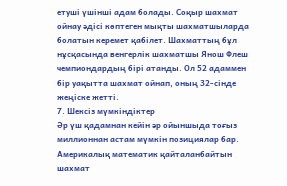етуші үшінші адам болады. Соқыр шахмат ойнау әдісі көптеген мықты шахматшыларда болатын керемет қабілет. Шахматтың бұл нұсқасында венгерлік шахматшы Янош Флеш чемпиондардың бірі атанды. Ол 52 адаммен бір уақытта шахмат ойнап, оның 32-сінде жеңіске жетті.
7. Шексіз мүмкіндіктер
Әр үш қадамнан кейін әр ойыншыда тоғыз миллионнан астам мүмкін позициялар бар. Америкалық математик қайталанбайтын шахмат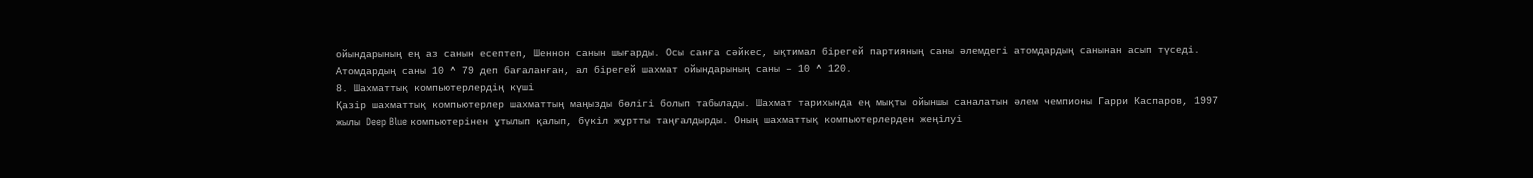ойындарының ең аз санын есептеп, Шеннон санын шығарды. Осы санға сәйкес, ықтимал бірегей партияның саны әлемдегі атомдардың санынан асып түседі. Атомдардың саны 10 ^ 79 деп бағаланған, ал бірегей шахмат ойындарының саны – 10 ^ 120.
8. Шахматтық компьютерлердің күші
Қазір шахматтық компьютерлер шахматтың маңызды бөлігі болып табылады. Шахмат тарихында ең мықты ойыншы саналатын әлем чемпионы Гарри Каспаров, 1997 жылы Deep Blue компьютерінен ұтылып қалып, бүкіл жұртты таңғалдырды. Оның шахматтық компьютерлерден жеңілуі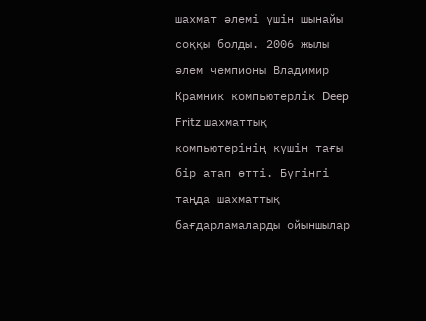шахмат әлемі үшін шынайы соққы болды. 2006 жылы әлем чемпионы Владимир Крамник компьютерлік Deep Fritz шахматтық компьютерінің күшін тағы бір атап өтті. Бүгінгі таңда шахматтық бағдарламаларды ойыншылар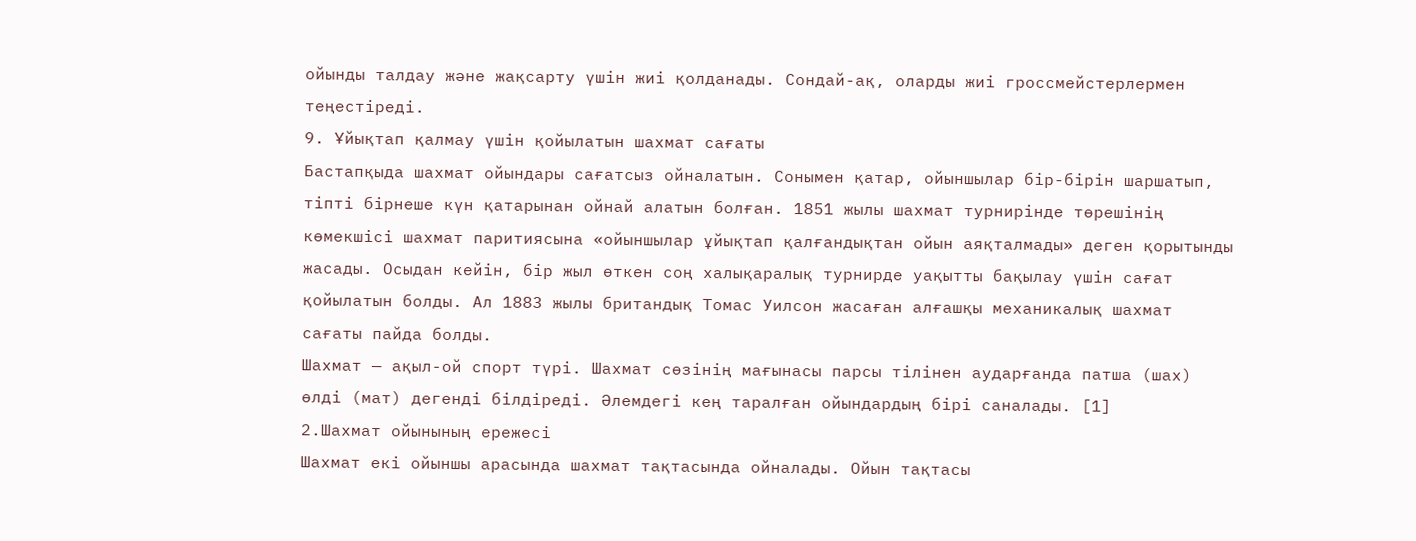ойынды талдау және жақсарту үшін жиі қолданады. Сондай-ақ, оларды жиі гроссмейстерлермен теңестіреді.
9. Ұйықтап қалмау үшін қойылатын шахмат сағаты
Бастапқыда шахмат ойындары сағатсыз ойналатын. Сонымен қатар, ойыншылар бір-бірін шаршатып, тіпті бірнеше күн қатарынан ойнай алатын болған. 1851 жылы шахмат турнирінде төрешінің көмекшісі шахмат паритиясына «ойыншылар ұйықтап қалғандықтан ойын аяқталмады» деген қорытынды жасады. Осыдан кейін, бір жыл өткен соң халықаралық турнирде уақытты бақылау үшін сағат қойылатын болды. Ал 1883 жылы британдық Томас Уилсон жасаған алғашқы механикалық шахмат сағаты пайда болды.
Шахмат — ақыл-ой спорт түрі. Шахмат сөзінің мағынасы парсы тілінен аударғанда патша (шах) өлді (мат) дегенді білдіреді. Әлемдегі кең таралған ойындардың бірі саналады. [1]
2.Шахмат ойынының ережесі
Шахмат екі ойыншы арасында шахмат тақтасында ойналады. Ойын тақтасы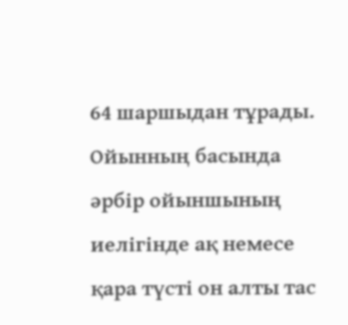64 шаршыдан тұрады. Ойынның басында әрбір ойыншының иелігінде ақ немесе қара түсті он алты тас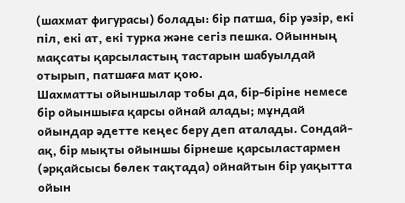(шахмат фигурасы) болады: бір патша, бір уәзір, екі піл, екі ат, екі турка және сегіз пешка. Ойынның мақсаты қарсыластың тастарын шабуылдай отырып, патшаға мат қою.
Шахматты ойыншылар тобы да, бір-біріне немесе бір ойыншыға қарсы ойнай алады; мұндай ойындар әдетте кеңес беру деп аталады. Сондай-ақ, бір мықты ойыншы бірнеше қарсыластармен (әрқайсысы бөлек тақтада) ойнайтын бір уақытта ойын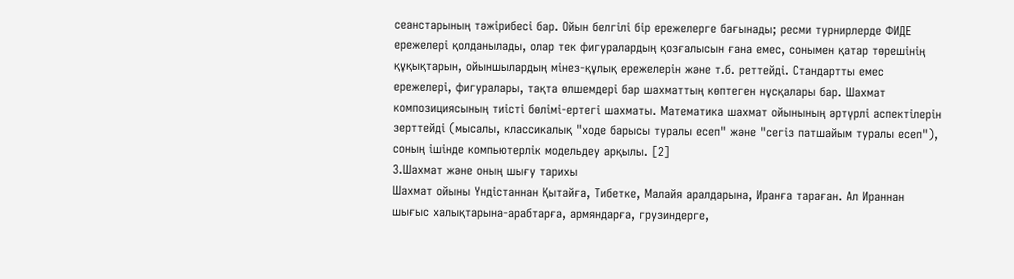сеанстарының тәжірибесі бар. Ойын белгілі бір ережелерге бағынады; ресми турнирлерде ФИДЕ ережелері қолданылады, олар тек фигуралардың қозғалысын ғана емес, сонымен қатар төрешінің құқықтарын, ойыншылардың мінез-құлық ережелерін және т.б. реттейді. Стандартты емес ережелері, фигуралары, тақта өлшемдері бар шахматтың көптеген нұсқалары бар. Шахмат композициясының тиісті бөлімі-ертегі шахматы. Математика шахмат ойынының әртүрлі аспектілерін зерттейді (мысалы, классикалық "ходе барысы туралы есеп" және "сегіз патшайым туралы есеп"), соның ішінде компьютерлік модельдеу арқылы. [2]
3.Шахмат және оның шығу тарихы
Шахмат ойыны Үндістаннан Қытайға, Тибетке, Малайя аралдарына, Иранға тараған. Ал Ираннан шығыс халықтарына-арабтарға, армяндарға, грузиндерге,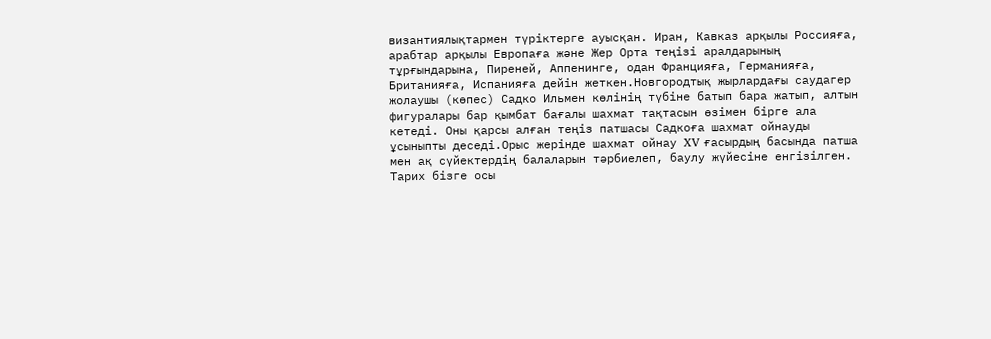византиялықтармен түріктерге ауысқан. Иран, Кавказ арқылы Россияға, арабтар арқылы Европаға және Жер Орта теңізі аралдарының тұрғындарына, Пиреней, Аппенинге, одан Францияға, Германияға, Британияға, Испанияға дейін жеткен.Новгородтық жырлардағы саудагер жолаушы (көпес) Садко Ильмен көлінің түбіне батып бара жатып, алтын фигуралары бар қымбат бағалы шахмат тақтасын өзімен бірге ала кетеді. Оны қарсы алған теңіз патшасы Садкоға шахмат ойнауды ұсыныпты деседі.Орыс жерінде шахмат ойнау XV ғасырдың басында патша мен ақ сүйектердің балаларын тәрбиелеп, баулу жүйесіне енгізілген. Тарих бізге осы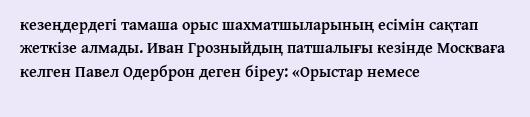кезеңдердегі тамаша орыс шахматшыларының есімін сақтап жеткізе алмады. Иван Грозныйдың патшалығы кезінде Москваға келген Павел Одерброн деген біреу: «Орыстар немесе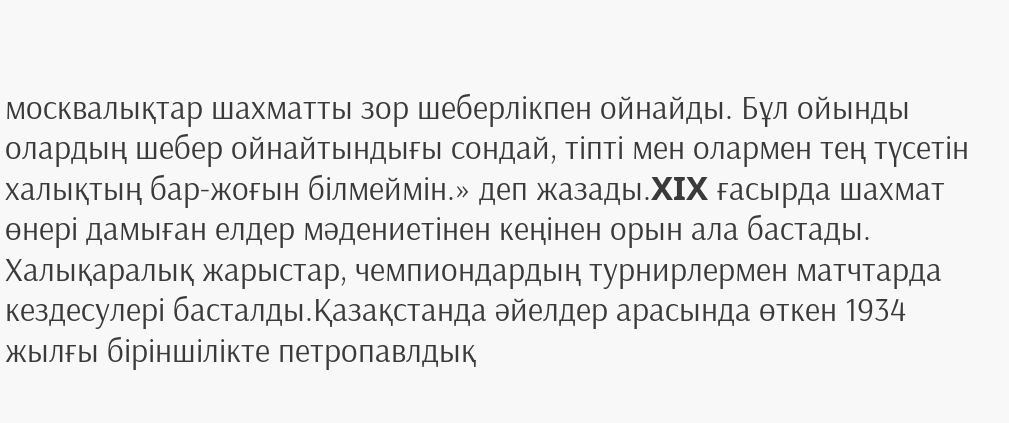москвалықтар шахматты зор шеберлікпен ойнайды. Бұл ойынды олардың шебер ойнайтындығы сондай, тіпті мен олармен тең түсетін халықтың бар-жоғын білмеймін.» деп жазады.XIX ғасырда шахмат өнері дамыған елдер мәдениетінен кеңінен орын ала бастады. Халықаралық жарыстар, чемпиондардың турнирлермен матчтарда кездесулері басталды.Қазақстанда әйелдер арасында өткен 1934 жылғы біріншілікте петропавлдық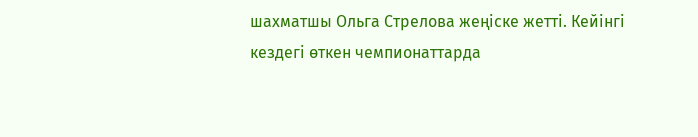шахматшы Ольга Стрелова жеңіске жетті. Кейінгі кездегі өткен чемпионаттарда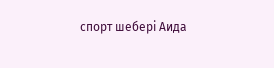спорт шебері Аида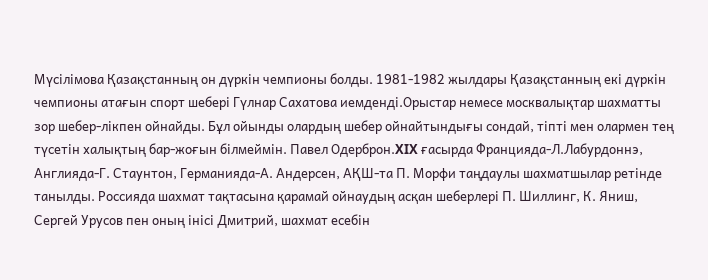Мүсілімова Қазақстанның он дүркін чемпионы болды. 1981-1982 жылдары Қазақстанның екі дүркін чемпионы атағын спорт шебері Гүлнар Сахатова иемденді.Орыстар немесе москвалықтар шахматты зор шебер-лікпен ойнайды. Бұл ойынды олардың шебер ойнайтындығы сондай, тіпті мен олармен тең түсетін халықтың бар-жоғын білмеймін. Павел Одерброн.XIX ғасырда Францияда-Л.Лабурдоннэ, Англияда-Г. Стаунтон, Германияда-А. Андерсен, АҚШ-та П. Морфи таңдаулы шахматшылар ретінде танылды. Россияда шахмат тақтасына қарамай ойнаудың асқан шеберлері П. Шиллинг, К. Яниш, Сергей Урусов пен оның інісі Дмитрий, шахмат есебін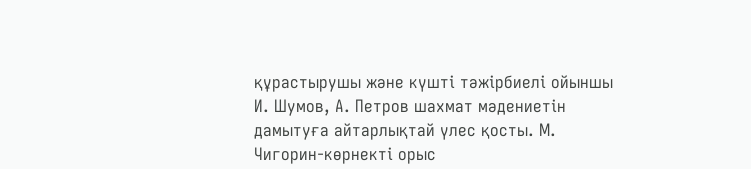құрастырушы және күшті тәжірбиелі ойыншы И. Шумов, А. Петров шахмат мәдениетін дамытуға айтарлықтай үлес қосты. М. Чигорин-көрнекті орыс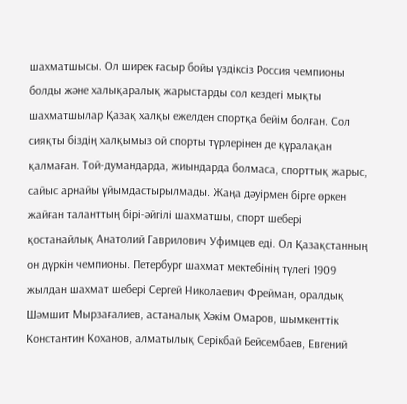шахматшысы. Ол ширек ғасыр бойы үздіксіз Россия чемпионы болды және халықаралық жарыстарды сол кездегі мықты шахматшылар Қазақ халқы ежелден спортқа бейім болған. Сол сияқты біздің халқымыз ой спорты түрлерінен де құралақан қалмаған. Той-думандарда, жиындарда болмаса, спорттық жарыс, сайыс арнайы ұйымдастырылмады. Жаңа дәуірмен бірге өркен жайған таланттың бірі-әйгілі шахматшы, спорт шебері қостанайлық Анатолий Гаврилович Уфимцев еді. Ол Қазақстанның он дүркін чемпионы. Петербург шахмат мектебінің түлегі 1909 жылдан шахмат шебері Сергей Николаевич Фрейман, оралдық Шәмшит Мырзағалиев, астаналық Хәкім Омаров, шымкенттік Константин Коханов, алматылық Серікбай Бейсембаев, Евгений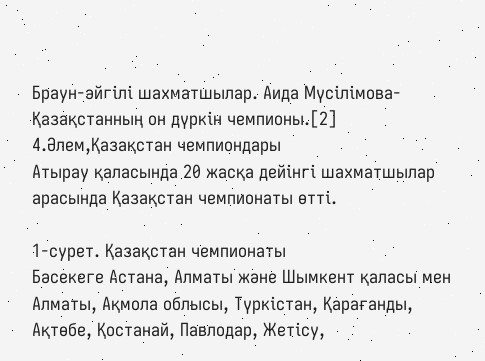Браун-әйгілі шахматшылар. Аида Мүсілімова-Қазақстанның он дүркін чемпионы.[2]
4.Әлем,Қазақстан чемпиондары
Атырау қаласында 20 жасқа дейінгі шахматшылар арасында Қазақстан чемпионаты өтті.

1-сурет. Қазақстан чемпионаты
Бәсекеге Астана, Алматы және Шымкент қаласы мен Алматы, Ақмола облысы, Түркістан, Қарағанды, Ақтөбе, Қостанай, Павлодар, Жетісу,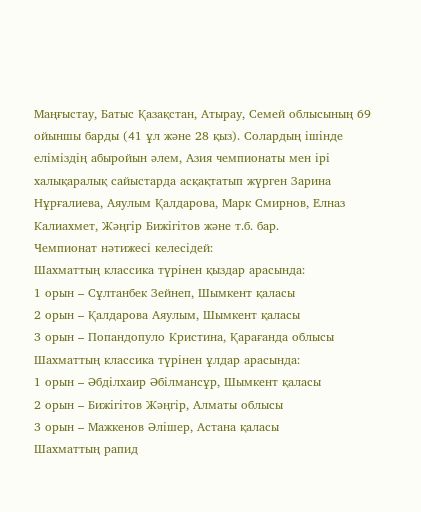Маңғыстау, Батыс Қазақстан, Атырау, Семей облысының 69 ойыншы барды (41 ұл және 28 қыз). Солардың ішінде еліміздің абыройын әлем, Азия чемпионаты мен ірі халықаралық сайыстарда асқақтатып жүрген Зарина Нұрғалиева, Аяулым Қалдарова, Марк Смирнов, Елназ Калиахмет, Жәңгір Бижігітов және т.б. бар.
Чемпионат нәтижесі келесідей:
Шахматтың классика түрінен қыздар арасында:
1 орын – Сұлтанбек Зейнеп, Шымкент қаласы
2 орын – Қалдарова Аяулым, Шымкент қаласы
3 орын – Попандопуло Кристина, Қарағанда облысы
Шахматтың классика түрінен ұлдар арасында:
1 орын – Әбділхаир Әбілмансұр, Шымкент қаласы
2 орын – Бижігітов Жәңгір, Алматы облысы
3 орын – Мажкенов Әлішер, Астана қаласы
Шахматтың рапид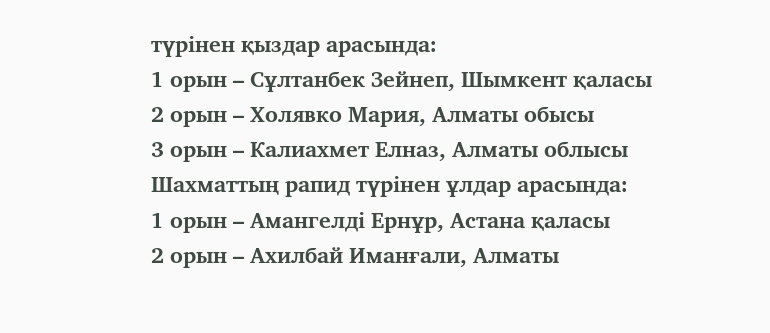түрінен қыздар арасында:
1 орын – Сұлтанбек Зейнеп, Шымкент қаласы
2 орын – Холявко Мария, Алматы обысы
3 орын – Калиахмет Елназ, Алматы облысы
Шахматтың рапид түрінен ұлдар арасында:
1 орын – Амангелді Ернұр, Астана қаласы
2 орын – Ахилбай Иманғали, Алматы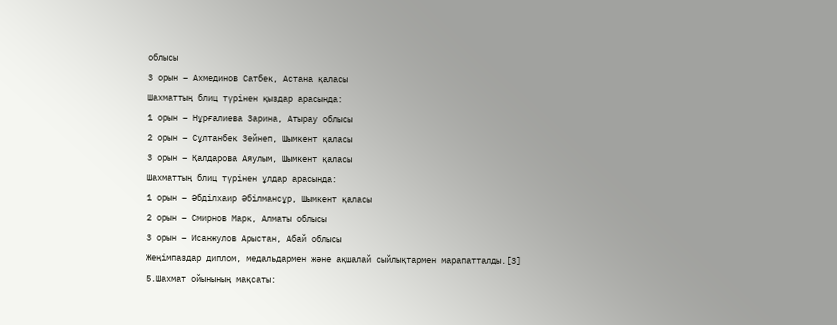облысы
3 орын – Ахмединов Сатбек, Астана қаласы
Шахматтың блиц түрінен қыздар арасында:
1 орын – Нұрғалиева Зарина, Атырау облысы
2 орын – Сұлтанбек Зейнеп, Шымкент қаласы
3 орын – Қалдарова Аяулым, Шымкент қаласы
Шахматтың блиц түрінен ұлдар арасында:
1 орын – Әбділхаир Әбілмансұр, Шымкент қаласы
2 орын – Смирнов Марк, Алматы облысы
3 орын – Исанжулов Арыстан, Абай облысы
Жеңімпаздар диплом, медальдармен және ақшалай сыйлықтармен марапатталды.[3]
5.Шахмат ойынының мақсаты: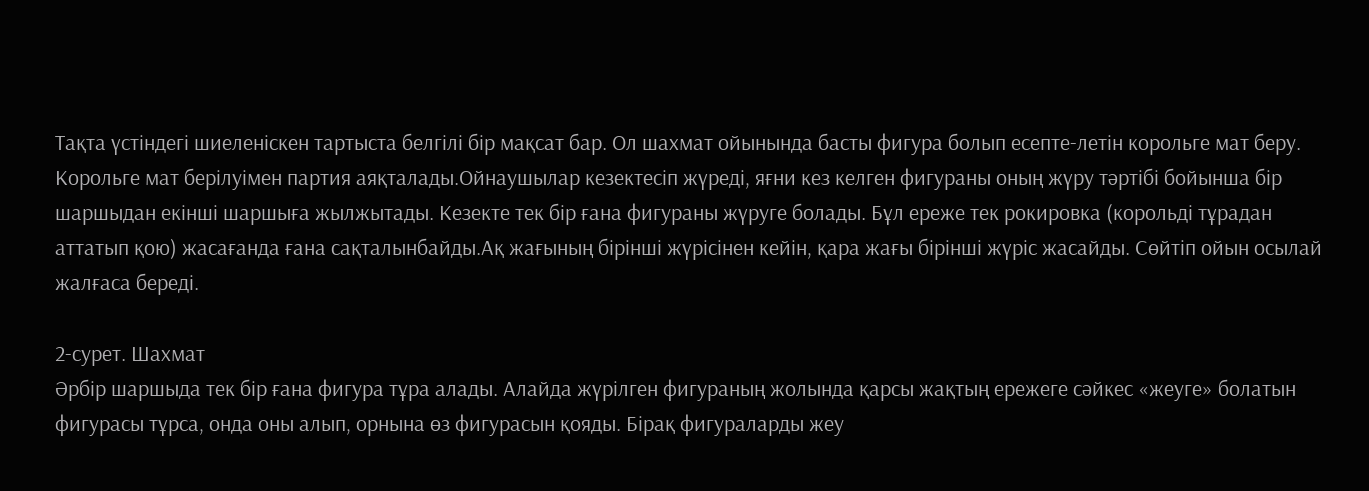Тақта үстіндегі шиеленіскен тартыста белгілі бір мақсат бар. Ол шахмат ойынында басты фигура болып есепте-летін корольге мат беру. Корольге мат берілуімен партия аяқталады.Ойнаушылар кезектесіп жүреді, яғни кез келген фигураны оның жүру тәртібі бойынша бір шаршыдан екінші шаршыға жылжытады. Кезекте тек бір ғана фигураны жүруге болады. Бұл ереже тек рокировка (корольді тұрадан аттатып қою) жасағанда ғана сақталынбайды.Ақ жағының бірінші жүрісінен кейін, қара жағы бірінші жүріс жасайды. Сөйтіп ойын осылай жалғаса береді.

2-сурет. Шахмат
Әрбір шаршыда тек бір ғана фигура тұра алады. Алайда жүрілген фигураның жолында қарсы жақтың ережеге сәйкес «жеуге» болатын фигурасы тұрса, онда оны алып, орнына өз фигурасын қояды. Бірақ фигураларды жеу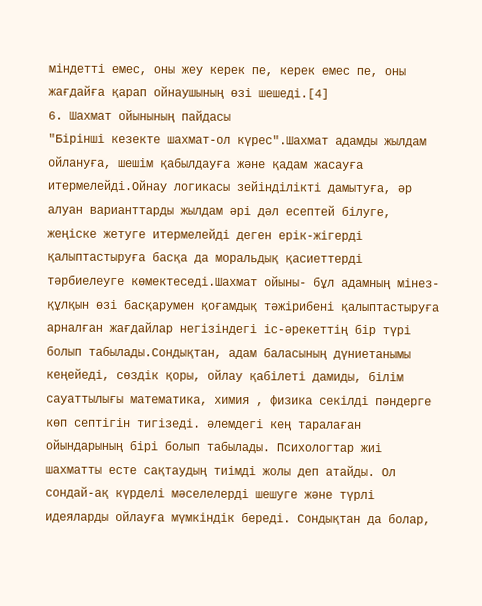міндетті емес, оны жеу керек пе, керек емес пе, оны жағдайға қарап ойнаушының өзі шешеді.[4]
6. Шахмат ойынының пайдасы
"Бірінші кезекте шахмат-ол күрес".Шахмат адамды жылдам ойлануға, шешім қабылдауға және қадам жасауға итермелейді.Ойнау логикасы зейінділікті дамытуға, әр алуан варианттарды жылдам әрі дәл есептей білуге, жеңіске жетуге итермелейді деген ерік-жігерді қалыптастыруға басқа да моральдық қасиеттерді тәрбиелеуге көмектеседі.Шахмат ойыны- бұл адамның мінез-құлқын өзі басқарумен қоғамдық тәжірибені қалыптастыруға арналған жағдайлар негізіндегі іс-әрекеттің бір түрі болып табылады.Сондықтан, адам баласының дүниетанымы кеңейеді, сөздік қоры, ойлау қабілеті дамиды, білім сауаттылығы математика, химия , физика секілді пәндерге көп септігін тигізеді. әлемдегі кең таралаған ойындарының бірі болып табылады. Психологтар жиі шахматты есте сақтаудың тиімді жолы деп атайды. Ол сондай-ақ күрделі мәселелерді шешуге және түрлі идеяларды ойлауға мүмкіндік береді. Сондықтан да болар,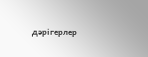дәрігерлер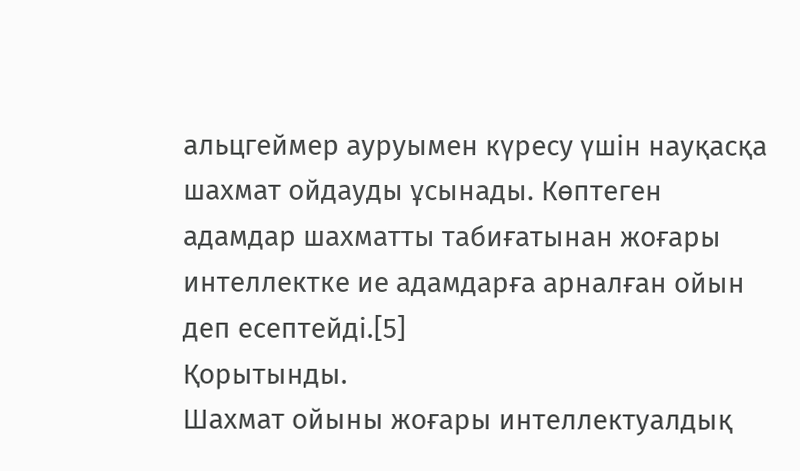альцгеймер ауруымен күресу үшін науқасқа шахмат ойдауды ұсынады. Көптеген адамдар шахматты табиғатынан жоғары интеллектке ие адамдарға арналған ойын деп есептейді.[5]
Қорытынды.
Шахмат ойыны жоғары интеллектуалдық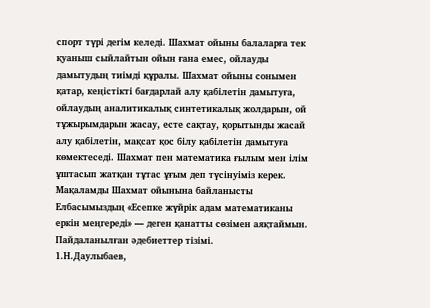спорт түрі дегім келеді. Шахмат ойыны балаларға тек қуаныш сыйлайтын ойын ғана емес, ойлауды дамытудың тиімді құралы. Шахмат ойыны сонымен қатар, кеңістікті бағдарлай алу қабілетін дамытуға, ойлаудың аналитикалық синтетикалық жолдарын, ой тұжырымдарын жасау, есте сақтау, қорытынды жасай алу қабілетін, мақсат қос білу қабілетін дамытуға көмектеседі. Шахмат пен математика ғылым мен ілім ұштасып жатқан тұтас ұғым деп түсінуіміз керек. Мақаламды Шахмат ойынына байланысты Елбасымыздың «Есепке жүйрік адам математиканы еркін меңгереді» — деген қанатты сөзімен аяқтаймын.
Пайдаланылған әдебиеттер тізімі.
1.Н.Даулыбаев,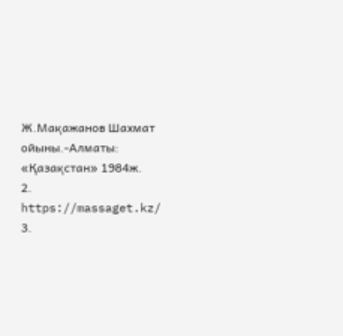Ж.Мақажанов Шахмат ойыны.-Алматы: «Қазақстан» 1984ж.
2. https://massaget.kz/
3.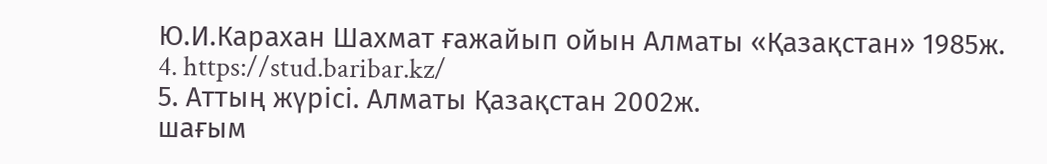Ю.И.Карахан Шахмат ғажайып ойын Алматы «Қазақстан» 1985ж.
4. https://stud.baribar.kz/
5. Аттың жүрісі. Алматы Қазақстан 2002ж.
шағым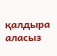қалдыра аласыз